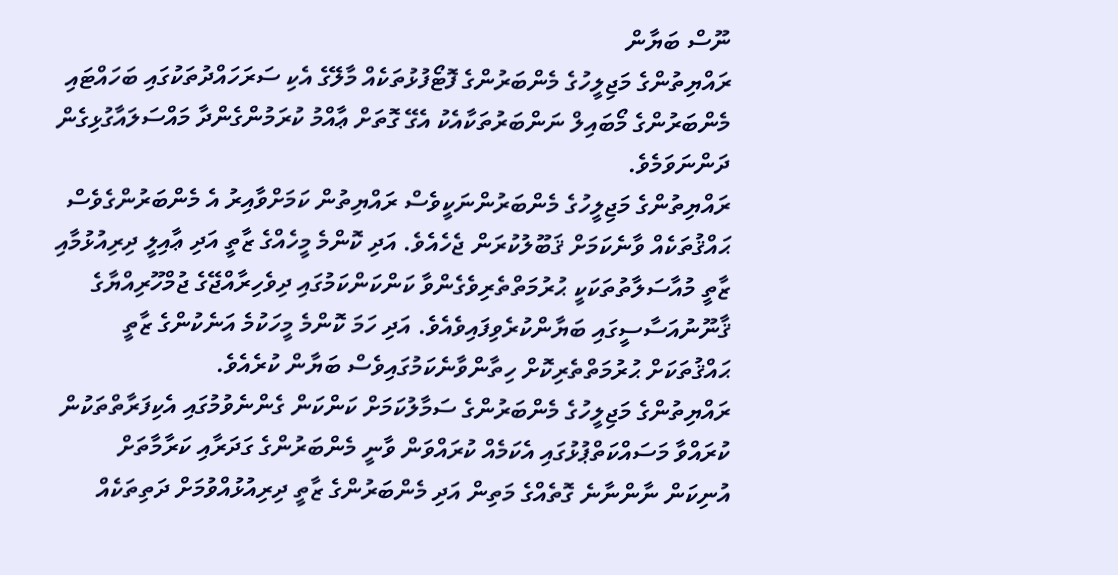ނޫސް ބަޔާން
ރައްޔިތުންގެ މަޖިލީހުގެ މެންބަރުންގެ ފޮޓޯފުޅުތަކެއް މާލޭގެ އެކި ސަރަހައްދުތަކުގައި ބަހައްޓައި މެންބަރުންގެ މޯބައިލް ނަންބަރުތަކާއެކު އެގޭ ގޮތަށް ޢާއްމު ކުރަމުންގެންދާ މައްސަލައާގުޅިގެން ދަންނަވަމެވެ.
ރައްޔިތުންގެ މަޖިލީހުގެ މެންބަރުންނަކީވެސް ރައްޔިތުން ކަމަށްވާއިރު އެ މެންބަރުންގެވެސް ޙައްޤުތަކެއް ވާނެކަމަށް ޤަބޫލުކުރަން ޖެހެއެވެ. އަދި ކޮންމެ މީހެއްގެ ޒާތީ އަދި ޢާއިލީ ދިރިއުޅުމާއި ޒާތީ މުއާސަލާތުތަކަކީ ޙުރުމަތްތެރިވެގެންވާ ކަންކަންކަމުގައި ދިވެހިރާއްޖޭގެ ޖުމްހޫރިއްޔާގެ ޤާނޫނުއަސާސީގައި ބަޔާންކުރެވިފައިވެއެވެ. އަދި ހަމަ ކޮންމެ މީހަކުމެ އަނެކުންގެ ޒާތީ ޙައްޤުތަކަށް ޙުރުމަތްތެރިކޮށް ހިތާންވާނެކަމުގައިވެސް ބަޔާން ކުރެއެވެ.
ރައްޔިތުންގެ މަޖިލީހުގެ މެންބަރުންގެ ސަމާލުކަމަށް ކަންކަން ގެންނެވުމުގައި އެކިފަރާތްތަކުން ކުރައްވާ މަސައްކަތްޕުޅުގައި އެކަމެއް ކުރައްވަން ވާނީ މެންބަރުންގެ ގަދަރާއި ކަރާމާތަށް އުނިކަން ނާންނާނެ ގޮތެއްގެ މަތިން އަދި މެންބަރުންގެ ޒާތީ ދިރިއުޅުއްވުމަށް ދަތިތަކެއް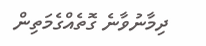ދިމާނުވާނެ ގޮތެއްގެމަތިން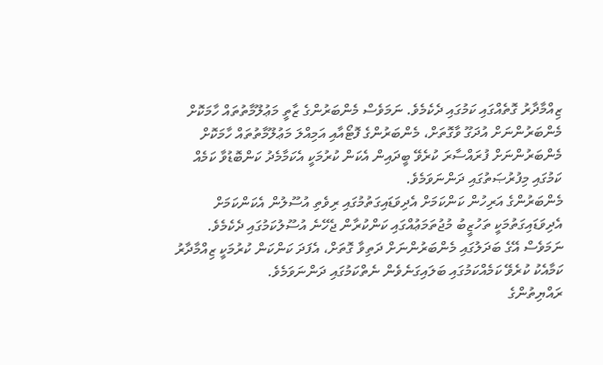ޒިއްމާދާރު ގޮތެއްގައި ކަމުގައި ދެކެމެވެ. ނަމަވެސް މެންބަރުންގެ ޒާތީ މަޢުލޫމާތުތައް ހާމަކޮށް މެންބަރުންނަށް އުދަގޫ ވާގޮތަށް، މެންބަރުންގެ ފޮޓޯއާއި އަމިއްލަ މަޢުލޫމާތުތައް ހާމަކޮށް މެންބަރުންނަށް ފުރައްސާރަ ކުރެވޭ ބީދައިން އެކަން ކުރުމަކީ އެކަމާމެދު ކަންބޮޑުވާ ކަމެއް ކަމުގައި މިފުރުޞަތުގައި ދަންނަވަމެވެ.
މެންބަރުންގެ އަރިހުން ކަންކަމަށް އެދިވަޑައިގަތުމުގައި ރިވެތި އުސޫލުން އެކަންކަމަށް އެދިވަޑައިގަތުމަކީ ތަހުޒީބު މުޖުތަމަޢުއްގައި ކަންކުރާން ޖެހޭނެ އުސޫލުކަމުގައި ދެކެމެވެ. ނަމަވެސް އޭގެ ބަދަލުގައި މެންބަރުންނަށް ދަތިވާ ގޮތަށް، އެފަދަ ކަންކަން ކުރުމަކީ ޒިއްމާދާރު ކަމާއެކު ކުރެވޭ ކަމެއްކަމުގައި ބަލައިގަނެވެން ނެތްކަމުގައި ދަންނަވަމެވެ.
ރައްޔިތުންގެ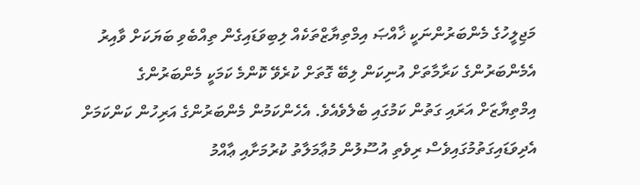މަޖިލީހުގެ މެންބަރުންނަކީ ޚާއްޞަ އިމްތިޔާޒްތަކެއް ލިބިވަޑައިގެން ތިއްބެވި ބަޔަކަށް ވާއިރު އެމެންބަރުންގެ ކަރާމާތަށް އުނިކަން ލިބޭ ގޮތަށް ކުރެވޭ ކޮންމެ ކަމަކީ މެންބަރުންގެ އިމްތިޔާޒަށް އަރައި ގަތުން ކަމުގައި ބެލެވެއެވެ. އެހެންކަމުން މެންބަރުންގެ އަރިހުން ކަންކަމަށް އެދިވަޑައިގަތުމުގައިވެސް ރިވެތި އުސޫލުން މުޢާމަލާތު ކުރުމަށާއި ޢާއްމު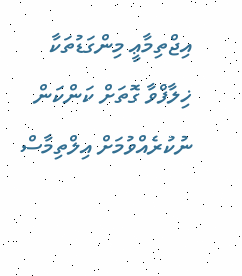އިޖްތިމާޢީ މިންގަޑުތަކާ ޚިލާފްވާ ގޮތަށް ކަންކަން ނުކުރެއްވުމަށް އިލްތިމާސް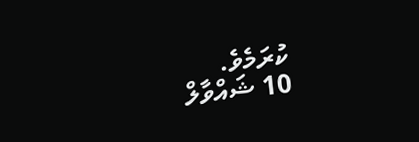ކުރަމެވެ.
10 ޝައްވާލް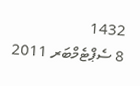1432
8 ސެޕްޓެމްބަރ 2011